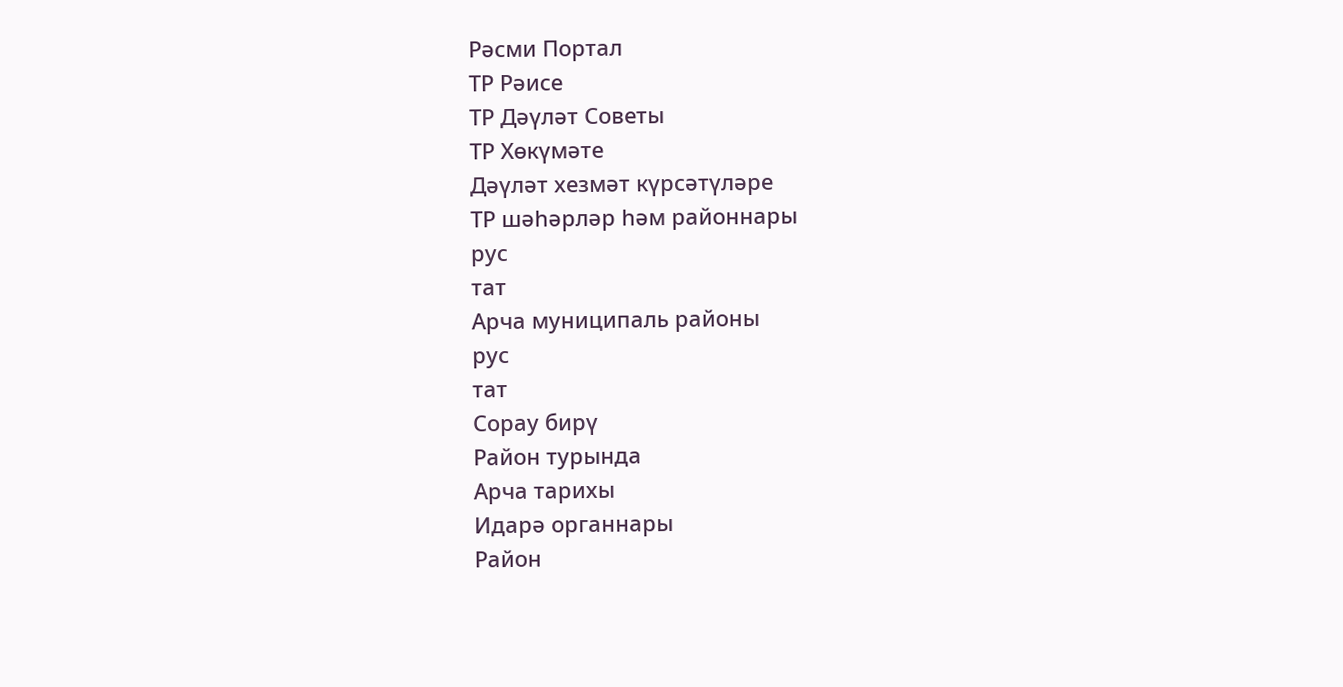Рәсми Портал
ТР Рәисе
ТР Дәүләт Советы
ТР Хөкүмәте
Дәүләт хезмәт күрсәтүләре
ТР шәһәрләр һәм районнары
рус
тат
Арча муниципаль районы
рус
тат
Сорау бирү
Район турында
Арча тарихы
Идарә органнары
Район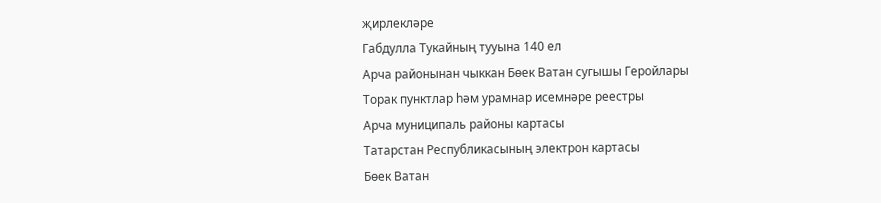җирлекләре
Габдулла Тукайның тууына 140 ел
Арча районынан чыккан Бөек Ватан сугышы Геройлары
Торак пунктлар һәм урамнар исемнәре реестры
Арча муниципаль районы картасы
Татарстан Республикасының электрон картасы
Бөек Ватан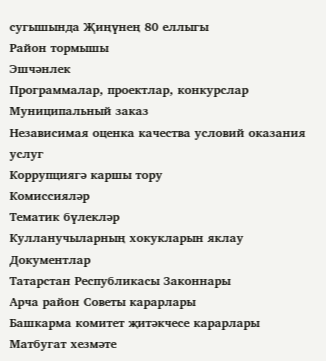сугышында Җиңүнең 80 еллыгы
Район тормышы
Эшчәнлек
Программалар, проектлар, конкурслар
Муниципальный заказ
Независимая оценка качества условий оказания услуг
Коррупциягә каршы тору
Комиссияләр
Тематик бүлекләр
Кулланучыларның хокукларын яклау
Документлар
Татарстан Республикасы Законнары
Арча район Советы карарлары
Башкарма комитет җитәкчесе карарлары
Матбугат хезмәте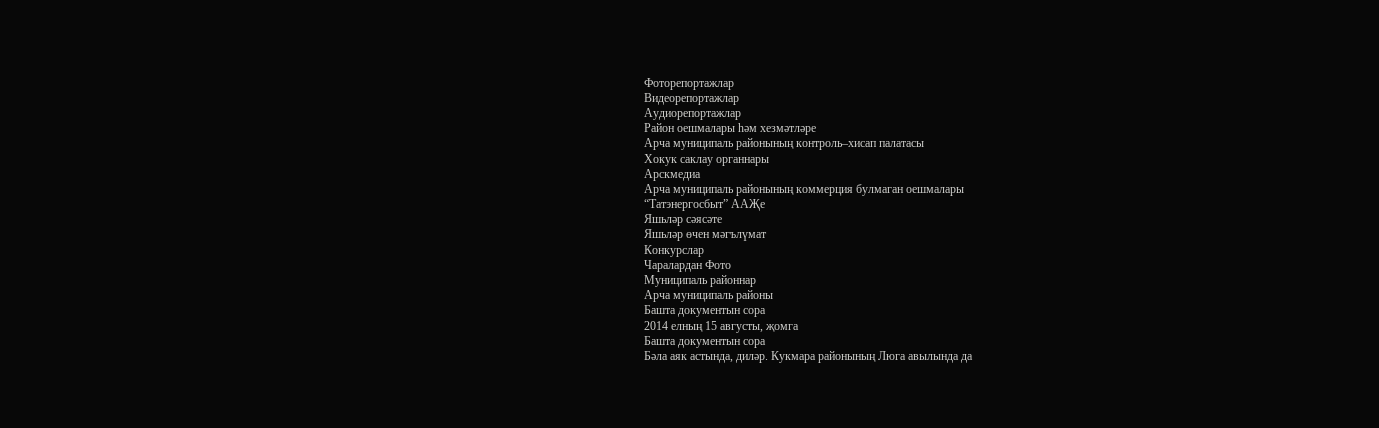Фоторепортажлар
Видеорепортажлар
Аудиорепортажлар
Район оешмалары һәм хезмәтләре
Арча муниципаль районының контроль–хисап палатасы
Хокук саклау органнары
Арскмедиа
Арча муниципаль районының коммерция булмаган оешмалары
“Татэнергосбыт” ААҖе
Яшьләр сәясәте
Яшьләр өчен мәгълүмат
Конкурслар
Чаралардан Фото
Муниципаль районнар
Арча муниципаль районы
Башта документын сора
2014 елның 15 августы, җомга
Башта документын сора
Бәла аяк астында, диләр. Кукмара районының Люга авылында да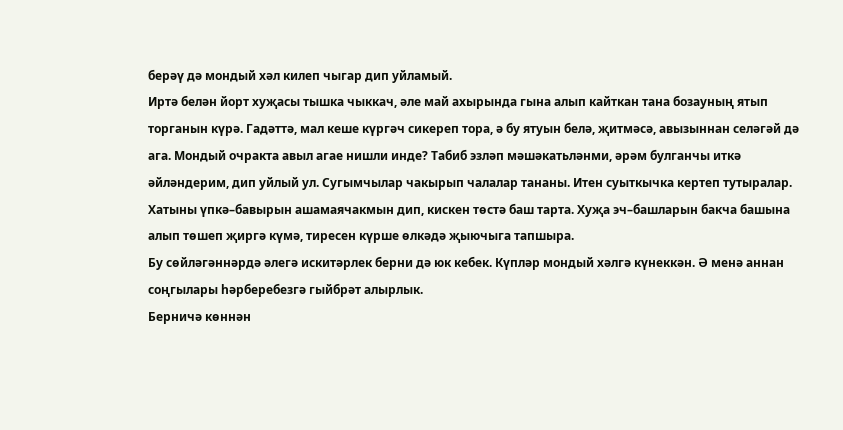берәү дә мондый хәл килеп чыгар дип уйламый.
Иртә белән йорт хуҗасы тышка чыккач, әле май ахырында гына алып кайткан тана бозауның ятып торганын күрә. Гадәттә, мал кеше күргәч сикереп тора, ә бу ятуын белә, җитмәсә, авызыннан селәгәй дә ага. Мондый очракта авыл агае нишли инде? Табиб эзләп мәшәкатьләнми, әрәм булганчы иткә әйләндерим, дип уйлый ул. Сугымчылар чакырып чалалар тананы. Итен суыткычка кертеп тутыралар. Хатыны үпкә–бавырын ашамаячакмын дип, кискен төстә баш тарта. Хуҗа эч–башларын бакча башына алып төшеп җиргә күмә, тиресен күрше өлкәдә җыючыга тапшыра.
Бу сөйләгәннәрдә әлегә искитәрлек берни дә юк кебек. Күпләр мондый хәлгә күнеккән. Ә менә аннан соңгылары һәрберебезгә гыйбрәт алырлык.
Берничә көннән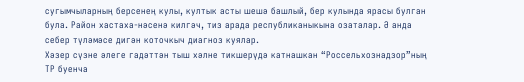сугымчыларның берсенең кулы, култык асты шешә башлый, бер кулында ярасы булган була. Район хастаха-нәсенә килгәч, тиз арада республиканыкына озаталар. Ә анда себер түләмәсе дигән коточкыч диагноз куялар.
Хәзер сүзне әлеге гадәттән тыш хәлне тикшерүдә катнашкан “Россельхознадзор”ның ТР буенча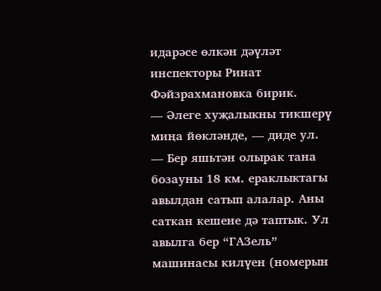идарәсе өлкән дәүләт инспекторы Ринат Фәйзрахмановка бирик.
— Әлеге хуҗалыкны тикшерү миңа йөкләнде, — диде ул. — Бер яшьтән олырак тана бозауны 18 км. ераклыктагы авылдан сатып алалар. Аны саткан кешене дә таптык. Ул авылга бер “ГАЗель” машинасы килүен (номерын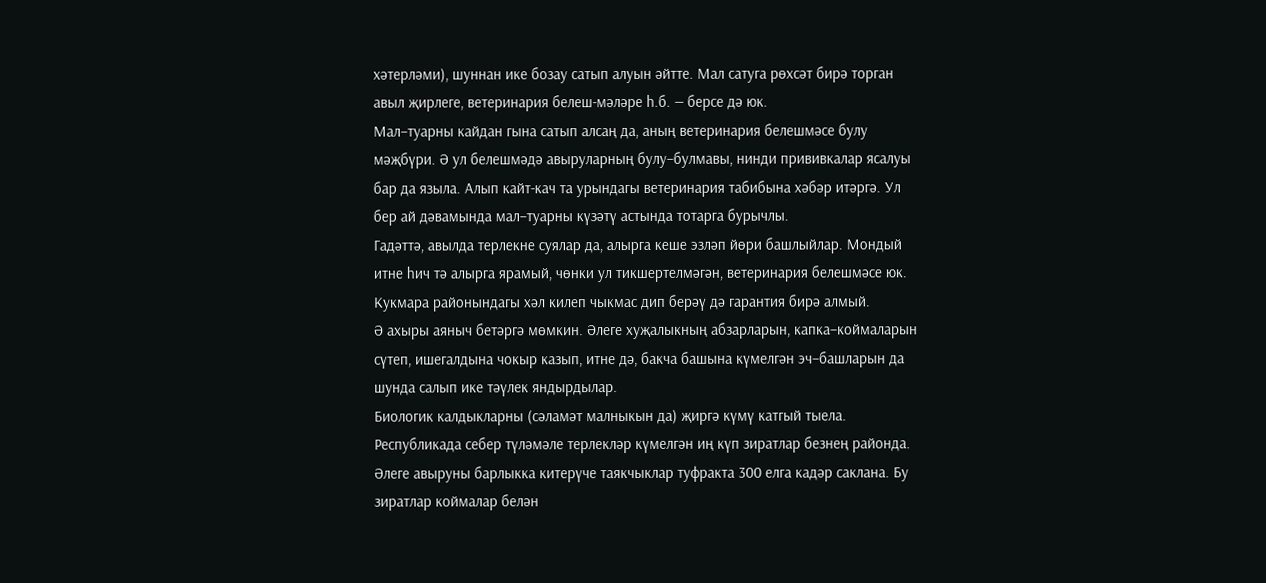хәтерләми), шуннан ике бозау сатып алуын әйтте. Мал сатуга рөхсәт бирә торган авыл җирлеге, ветеринария белеш-мәләре һ.б. — берсе дә юк.
Мал–туарны кайдан гына сатып алсаң да, аның ветеринария белешмәсе булу мәҗбүри. Ә ул белешмәдә авыруларның булу–булмавы, нинди прививкалар ясалуы бар да языла. Алып кайт-кач та урындагы ветеринария табибына хәбәр итәргә. Ул бер ай дәвамында мал–туарны күзәтү астында тотарга бурычлы.
Гадәттә, авылда терлекне суялар да, алырга кеше эзләп йөри башлыйлар. Мондый итне һич тә алырга ярамый, чөнки ул тикшертелмәгән, ветеринария белешмәсе юк. Кукмара районындагы хәл килеп чыкмас дип берәү дә гарантия бирә алмый.
Ә ахыры аяныч бетәргә мөмкин. Әлеге хуҗалыкның абзарларын, капка–коймаларын сүтеп, ишегалдына чокыр казып, итне дә, бакча башына күмелгән эч–башларын да шунда салып ике тәүлек яндырдылар.
Биологик калдыкларны (сәламәт малныкын да) җиргә күмү катгый тыела.
Республикада себер түләмәле терлекләр күмелгән иң күп зиратлар безнең районда. Әлеге авыруны барлыкка китерүче таякчыклар туфракта 300 елга кадәр саклана. Бу зиратлар коймалар белән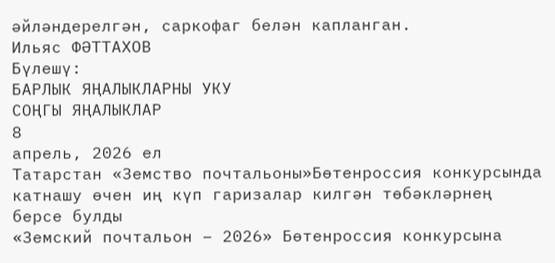әйләндерелгән, саркофаг белән капланган.
Ильяс ФӘТТАХОВ
Бүлешү:
БАРЛЫК ЯҢАЛЫКЛАРНЫ УКУ
СОҢГЫ ЯҢАЛЫКЛАР
8
апрель, 2026 ел
Татарстан «Земство почтальоны»Бөтенроссия конкурсында катнашу өчен иң күп гаризалар килгән төбәкләрнең берсе булды
«Земский почтальон – 2026» Бөтенроссия конкурсына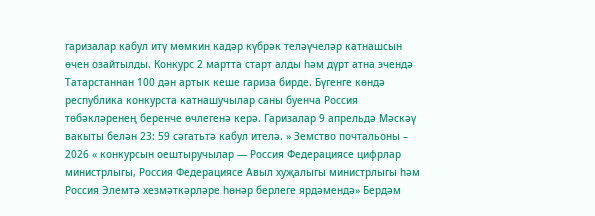гаризалар кабул итү мөмкин кадәр күбрәк теләүчеләр катнашсын өчен озайтылды. Конкурс 2 мартта старт алды һәм дүрт атна эчендә Татарстаннан 100 дән артык кеше гариза бирде. Бүгенге көндә республика конкурста катнашучылар саны буенча Россия төбәкләренең беренче өчлегенә керә. Гаризалар 9 апрельдә Мәскәү вакыты белән 23: 59 сәгатьтә кабул ителә. » Земство почтальоны – 2026 « конкурсын оештыручылар — Россия Федерациясе цифрлар министрлыгы, Россия Федерациясе Авыл хуҗалыгы министрлыгы һәм Россия Элемтә хезмәткәрләре һөнәр берлеге ярдәмендә» Бердәм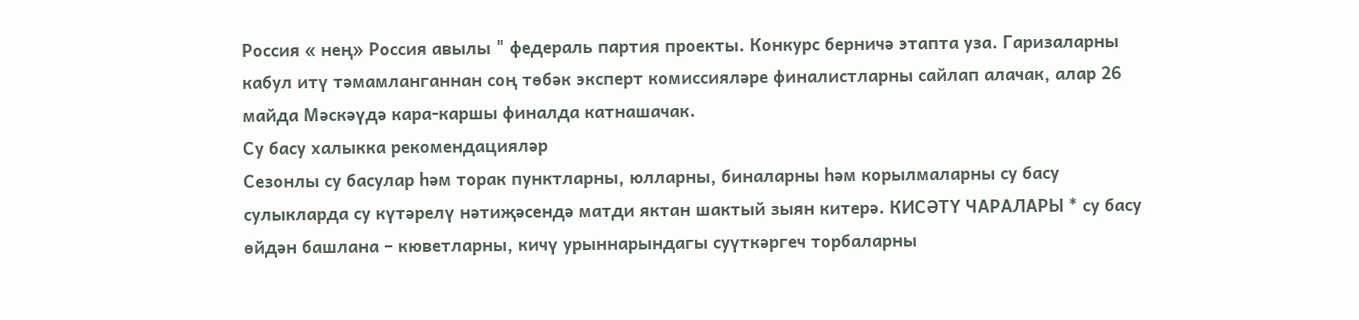Россия « нең» Россия авылы " федераль партия проекты. Конкурс берничә этапта уза. Гаризаларны кабул итү тәмамланганнан соң төбәк эксперт комиссияләре финалистларны сайлап алачак, алар 26 майда Мәскәүдә кара-каршы финалда катнашачак.
Су басу халыкка рекомендацияләр
Сезонлы су басулар һәм торак пунктларны, юлларны, биналарны һәм корылмаларны су басу сулыкларда су күтәрелү нәтиҗәсендә матди яктан шактый зыян китерә. КИСӘТҮ ЧАРАЛАРЫ * су басу өйдән башлана – кюветларны, кичү урыннарындагы суүткәргеч торбаларны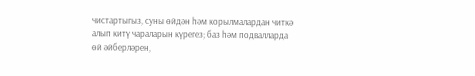чистартыгыз, суны өйдән һәм корылмалардан читкә алып китү чараларын күрегез; баз һәм подвалларда өй әйберләрен,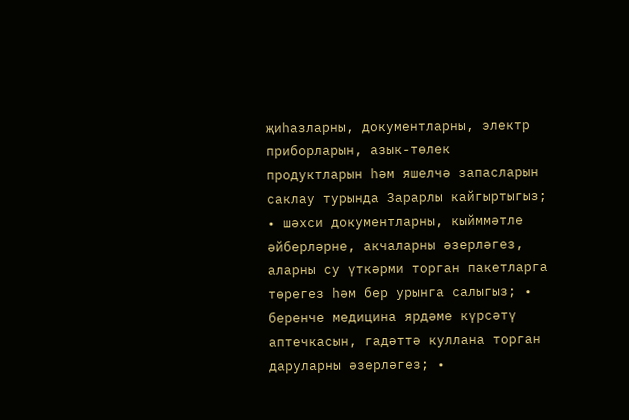җиһазларны, документларны, электр приборларын, азык-төлек продуктларын һәм яшелчә запасларын саклау турында Зарарлы кайгыртыгыз; • шәхси документларны, кыйммәтле әйберләрне, акчаларны әзерләгез, аларны су үткәрми торган пакетларга төрегез һәм бер урынга салыгыз; • беренче медицина ярдәме күрсәтү аптечкасын, гадәттә куллана торган даруларны әзерләгез; •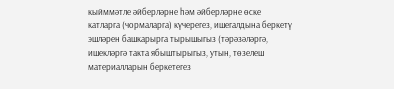кыйммәтле әйберләрне һәм әйберләрне өске катларга (чормаларга) күчерегез, ишегалдына беркетү эшләрен башкарырга тырышыгыз (тәрәзәләргә, ишекләргә такта ябыштырыгыз, утын, төзелеш материалларын беркетегез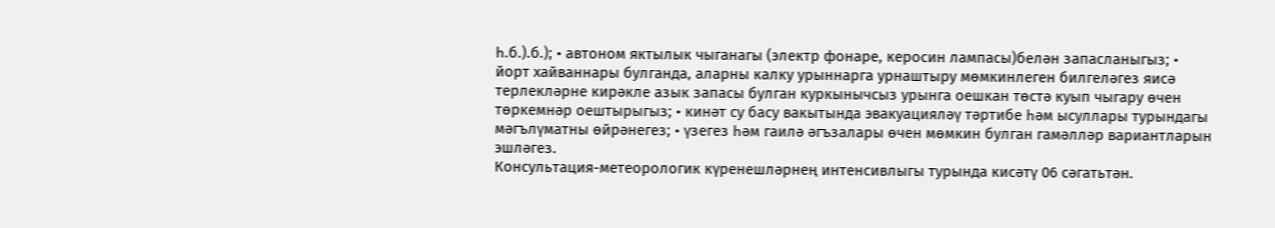һ.б.).б.); • автоном яктылык чыганагы (электр фонаре, керосин лампасы)белән запасланыгыз; • йорт хайваннары булганда, аларны калку урыннарга урнаштыру мөмкинлеген билгеләгез яисә терлекләрне кирәкле азык запасы булган куркынычсыз урынга оешкан төстә куып чыгару өчен төркемнәр оештырыгыз; • кинәт су басу вакытында эвакуацияләү тәртибе һәм ысуллары турындагы мәгълүматны өйрәнегез; • үзегез һәм гаилә әгъзалары өчен мөмкин булган гамәлләр вариантларын эшләгез.
Консультация-метеорологик күренешләрнең интенсивлыгы турында кисәтү 06 сәгатьтән.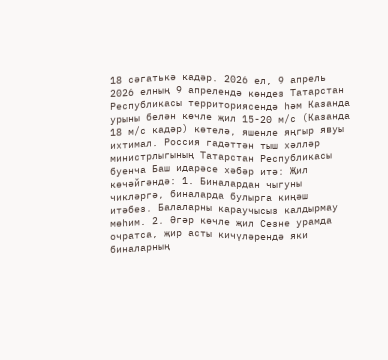18 сәгатькә кадәр. 2026 ел, 9 апрель
2026 елның 9 апрелендә көндез Татарстан Республикасы территориясендә һәм Казанда урыны белән көчле җил 15-20 м/с (Казанда 18 м/с кадәр) көтелә, яшенле яңгыр явуы ихтимал. Россия гадәттән тыш хәлләр министрлыгының Татарстан Республикасы буенча Баш идарәсе хәбәр итә: Җил көчәйгәндә: 1. Биналардан чыгуны чикләргә, биналарда булырга киңәш итәбез. Балаларны караучысыз калдырмау мөһим. 2. Әгәр көчле җил Сезне урамда очратса, җир асты кичүләрендә яки биналарның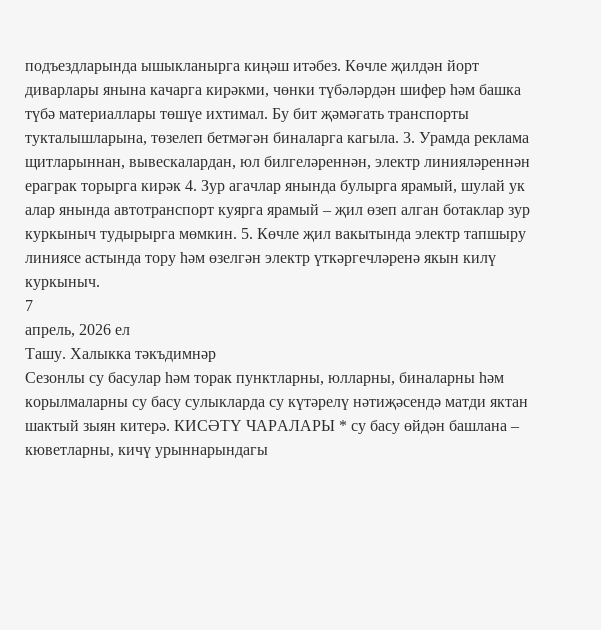подъездларында ышыкланырга киңәш итәбез. Көчле җилдән йорт диварлары янына качарга кирәкми, чөнки түбәләрдән шифер һәм башка түбә материаллары төшүе ихтимал. Бу бит җәмәгать транспорты тукталышларына, төзелеп бетмәгән биналарга кагыла. 3. Урамда реклама щитларыннан, вывескалардан, юл билгеләреннән, электр линияләреннән ераграк торырга кирәк 4. Зур агачлар янында булырга ярамый, шулай ук алар янында автотранспорт куярга ярамый – җил өзеп алган ботаклар зур куркыныч тудырырга мөмкин. 5. Көчле җил вакытында электр тапшыру линиясе астында тору һәм өзелгән электр үткәргечләренә якын килү куркыныч.
7
апрель, 2026 ел
Ташу. Халыкка тәкъдимнәр
Сезонлы су басулар һәм торак пунктларны, юлларны, биналарны һәм корылмаларны су басу сулыкларда су күтәрелү нәтиҗәсендә матди яктан шактый зыян китерә. КИСӘТҮ ЧАРАЛАРЫ * су басу өйдән башлана – кюветларны, кичү урыннарындагы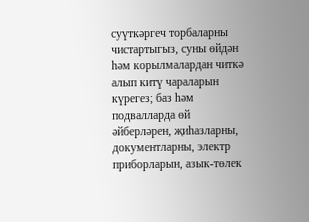суүткәргеч торбаларны чистартыгыз, суны өйдән һәм корылмалардан читкә алып китү чараларын күрегез; баз һәм подвалларда өй әйберләрен, җиһазларны, документларны, электр приборларын, азык-төлек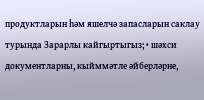продуктларын һәм яшелчә запасларын саклау турында Зарарлы кайгыртыгыз; • шәхси документларны, кыйммәтле әйберләрне,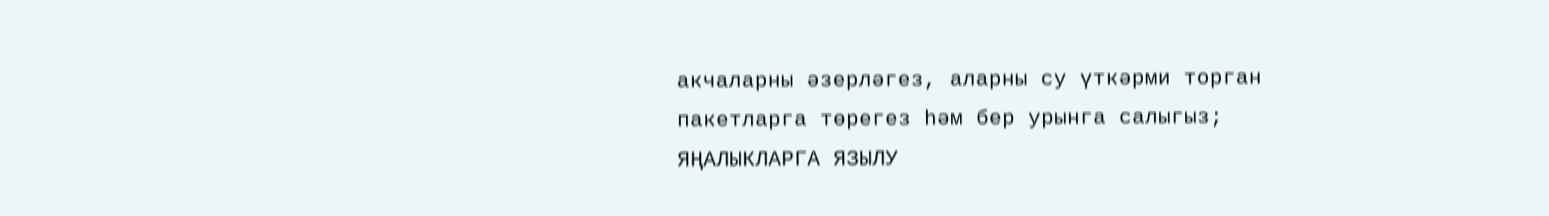акчаларны әзерләгез, аларны су үткәрми торган пакетларга төрегез һәм бер урынга салыгыз;
ЯҢАЛЫКЛАРГА ЯЗЫЛУ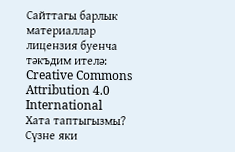Сайттагы барлык материаллар лицензия буенча тәкъдим ителә:
Creative Commons Attribution 4.0 International
Хата таптыгызмы?
Сүзне яки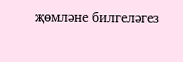җөмләне билгеләгез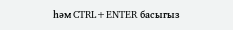һәм CTRL+ENTER басыгыз